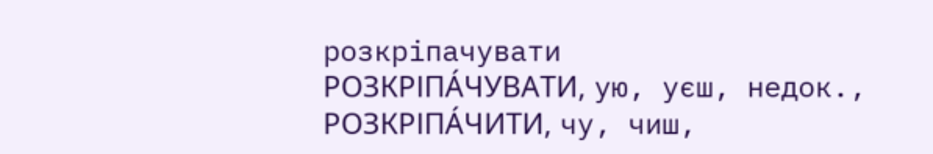розкріпачувати
РОЗКРІПА́ЧУВАТИ, ую, уєш, недок., РОЗКРІПА́ЧИТИ, чу, чиш,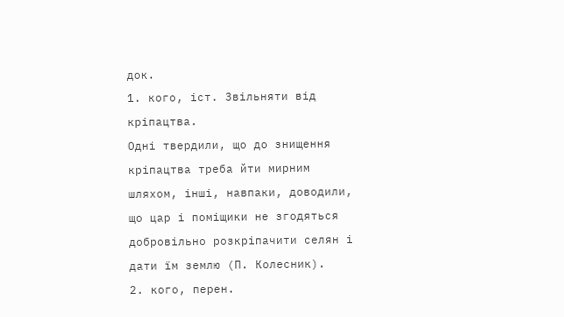док.
1. кого, іст. Звільняти від кріпацтва.
Одні твердили, що до знищення кріпацтва треба йти мирним шляхом, інші, навпаки, доводили, що цар і поміщики не згодяться добровільно розкріпачити селян і дати їм землю (П. Колесник).
2. кого, перен.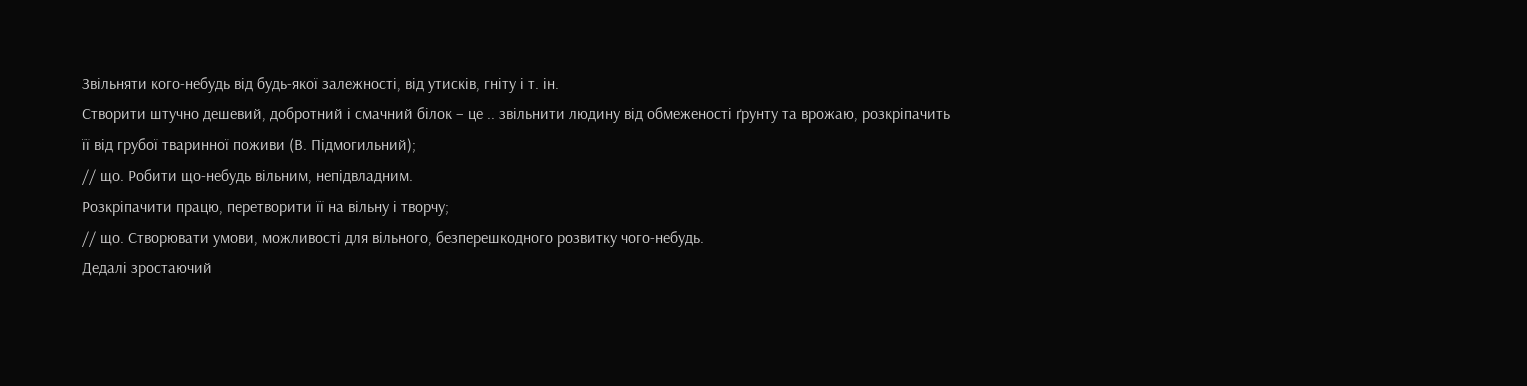Звільняти кого-небудь від будь-якої залежності, від утисків, гніту і т. ін.
Створити штучно дешевий, добротний і смачний білок – це .. звільнити людину від обмеженості ґрунту та врожаю, розкріпачить її від грубої тваринної поживи (В. Підмогильний);
// що. Робити що-небудь вільним, непідвладним.
Розкріпачити працю, перетворити її на вільну і творчу;
// що. Створювати умови, можливості для вільного, безперешкодного розвитку чого-небудь.
Дедалі зростаючий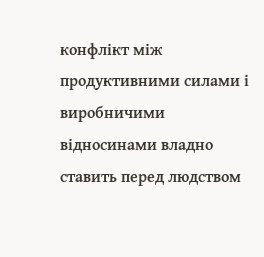конфлікт між продуктивними силами і виробничими відносинами владно ставить перед людством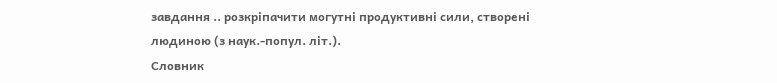завдання .. розкріпачити могутні продуктивні сили, створені людиною (з наук.-попул. літ.).
Словник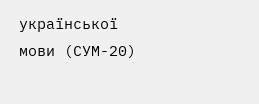української мови (СУМ-20)